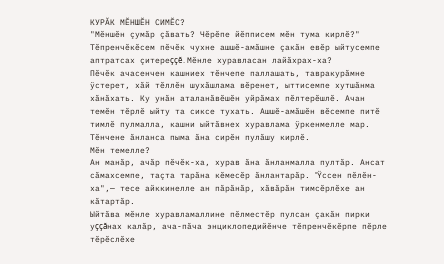КУРĂК МĔНШĔН СИМĔС?
"Мĕншĕн çумăр çăвать? Чĕрĕпе йĕпписем мĕн тума кирлĕ?" Тĕпренчĕкĕсем пĕчĕк чухне ашшĕ-амăшне çакăн евĕр ыйтусемпе аптратсах çитереççĕ. Мĕнле хуравласан лайăхрах-ха?
Пĕчĕк ачасенчен кашниех тĕнчепе паллашать, тавракурăмне ÿстерет, хăй тĕллĕн шухăшлама вĕренет, ыттисемпе хутшăнма хăнăхать. Ку унăн аталанăвĕшĕн уйрăмах пĕлтерĕшлĕ. Ачан темĕн тĕрлĕ ыйту та сиксе тухать. Ашшĕ-амăшĕн вĕсемпе питĕ тимлĕ пулмалла, кашни ыйтăвнех хуравлама ÿркенмелле мар. Тĕнчене ăнланса пыма ăна сирĕн пулăшу кирлĕ.
Мĕн темелле?
Ан манăр, ачăр пĕчĕк-ха, хурав ăна ăнланмалла пултăр. Ансат сăмахсемпе, таçта тарăна кĕмесĕр ăнлантарăр. "Ÿссен пĕлĕн-ха",— тесе айккинелле ан пăрăнăр, хăвăрăн тимсĕрлĕхе ан кăтартăр.
Ыйтăва мĕнле хуравламаллине пĕлместĕр пулсан çакăн пирки уççăнах калăр, ача-пăча энциклопедийĕнче тĕпренчĕкĕрпе пĕрле тĕрĕслĕхе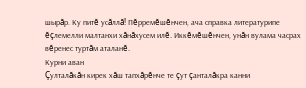шырăр. Ку питĕ усăллă! Пĕрремĕшĕнчен, ача справка литературипе ĕçлемелли малтанхи хăнăхусем илĕ. Иккĕмĕшĕнчен, унăн вулама часрах вĕренес туртăм аталанĕ.
Курни аван
Çулталăкăн кирек хăш тапхăрĕнче те çут çанталăкра канни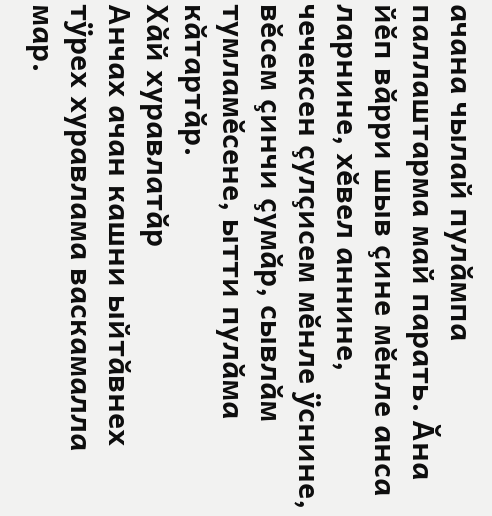ачана чылай пулăмпа паллаштарма май парать. Ăна йĕп вăрри шыв çине мĕнле анса ларнине, хĕвел аннине, чечексен çулçисем мĕнле ÿснине, вĕсем çинчи çумăр, сывлăм тумламĕсене, ытти пулăма кăтартăр.
Хăй хуравлатăр
Анчах ачан кашни ыйтăвнех тÿрех хуравлама васкамалла мар.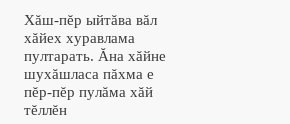Хăш-пĕр ыйтăва вăл хăйех хуравлама пултарать. Ăна хăйне шухăшласа пăхма е пĕр-пĕр пулăма хăй тĕллĕн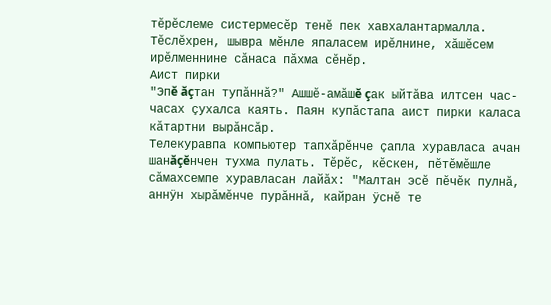тĕрĕслеме систермесĕр тенĕ пек хавхалантармалла. Тĕслĕхрен, шывра мĕнле япаласем ирĕлнине, хăшĕсем ирĕлменнине сăнаса пăхма сĕнĕр.
Аист пирки
"Эпĕ ăçтан тупăннă?" Ашшĕ-амăшĕ çак ыйтăва илтсен час-часах çухалса каять. Паян купăстапа аист пирки каласа кăтартни вырăнсăр.
Телекуравпа компьютер тапхăрĕнче çапла хуравласа ачан шанăçĕнчен тухма пулать. Тĕрĕс, кĕскен, пĕтĕмĕшле сăмахсемпе хуравласан лайăх: "Малтан эсĕ пĕчĕк пулнă, аннÿн хырăмĕнче пурăннă, кайран ÿснĕ те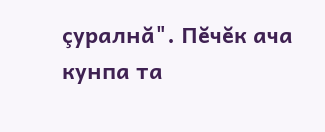çуралнă". Пĕчĕк ача кунпа та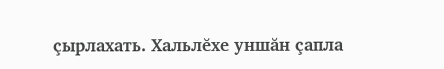çырлахать. Хальлĕхе уншăн çапла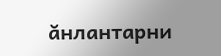ăнлантарни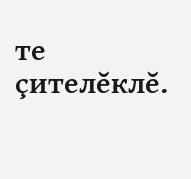те çителĕклĕ.